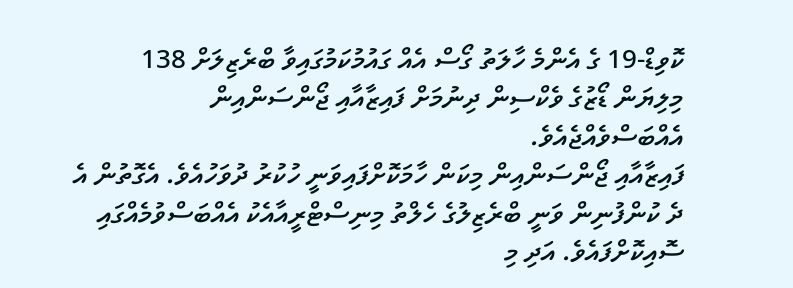ކޮވިޑް-19 ގެ އެންމެ ހާލަތު ގޯސް އެއް ގައުމުކަމުގައިވާ ބްރެޒިލަށް 138 މިލިޔަން ޑޯޒުގެ ވެކްސިން ދިނުމަށް ފައިޒާއާއި ޖޯންސަންއިން އެއްބަސްވެއްޖެއެވެ.
ފައިޒާއާއި ޖޯންސަންއިން މިކަން ހާމަކޮށްފައިވަނީ ހުކުރު ދުވަހުއެވެ. އެގޮތުން އެ ދެ ކުންފުނިން ވަނީ ބްރެޒިލުގެ ހެލްތު މިނިސްޓްރީއާއެކު އެއްބަސްވުމެއްގައި ސޮއިކޮށްފައެވެ. އަދި މި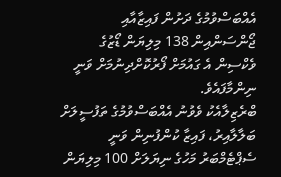އެއްބަސްވުމުގެ ދަށުން ފައިޒާއާއި ޖޯންސަންއިން 138 މިލިޔަން ޑޯޒުގެ ވެކްސިން އެ ގައުމަށް ފޯރުކޮށްދިނުމަށް ވަނީ ނިންމާފައެވެ.
ބްރެޒިލާއެކު ވެވުނު އެއްބަސްވުމުގެ ތަފުސީލަށް ބަލާލާއިރު، ފައިޒާ ކުންފުނިން ވަނީ ސެޕްޓެމްބަރު މަހުގެ ނިޔަލަށް 100 މިލިޔަން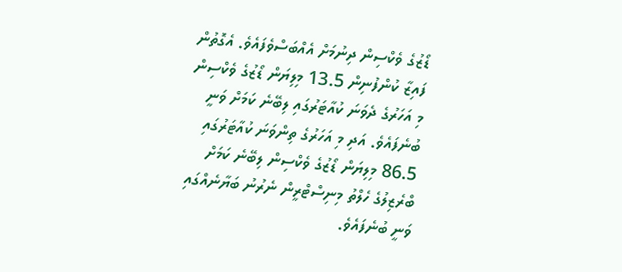ޑޯޒުގެ ވެކްސިން ދިނުމަށް އެއްބަސްވެފައެވެ. އެގޮތުން ފައިޒާ ކުންފުނިން 13.5 މިލިޔަން ޑޯޒުގެ ވެކްސިން މި އަހަރުގެ ދެވަނަ ކުއާޓަރުގައި ލިބޭނެ ކަމަށް ވަނީ ބުނެފައެވެ. އަދި މި އަހަރުގެ ތިންވަނަ ކުއާޓަރުގައި 86.5 މިލިޔަން ޑޯޒުގެ ވެކްސިން ލިބޭނެ ކަމަށް ބްރެޒިލުގެ ހެލްތު މިނިސްޓްރީން ނެރުނު ބަޔާނެއްގައި ވަނީ ބުނެފައެވެ.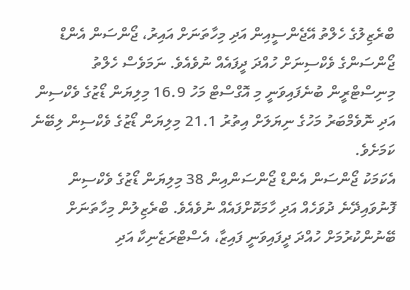ބްރެޒިލުގެ ހެލްތު އޭޖެންސީއިން އަދި މިހާތަނަށް އައިރު، ޖޯންސަން އެންޑް ޖޯންސަންގެ ވެކްސިނަށް ހުއްދަ ދީފައެއް ނުވެއެވެ. ނަމަވެސް ހެލްތު މިނިސްޓްރީން ބުނެފައިވަނީ މި އޮގްސްޓް މަހު 16.9 މިލިޔަން ޑޯޒުގެ ވެކްސިން އަދި ނޮވެމްބަރު މަހުގެ ނިޔަލަށް އިތުރު 21.1 މިލިޔަން ޑޯޒުގެ ވެކްސިން ލިބޭނެ ކަމަށެވެ.
އެކަމަކު ޖޯންސަން އެންޑް ޖޯންސަންއިން 38 މިލިޔަން ޑޯޒުގެ ވެކްސިން ފޮނުވައިދޭނެ ދުވަހެއް އަދި ހާމަކޮށްފައެއް ނުވެއެވެ. ބްރެޒިލުން މިހާތަނަށް ބޭނުންކުރުމަށް ހުއްދަ ދީފައިވަނީ ފައިޒާ، އެސްޓްރަޒެނިކާ އަދި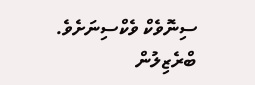ސިނޮވެކް ވެކްސިނަށެވެ.
ބްރެޒިލުން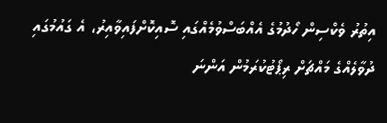އިތުރު ވެކްސިން ހޯދުމުގެ އެއްބަސްވުމެއްގައި ސޮއިކޮށްފައިވާއިރު، އެ ގައުމުގައި ދުވާލެއްގެ މައްޗަށް ރިޕޯޓުކުރަމުން އަންނަ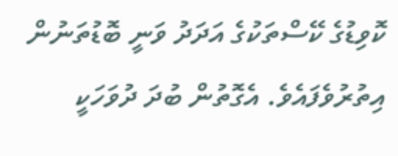ކޮވިޑުގެ ކޭސްތަކުގެ އަދަދު ވަނީ ބޮޑުތަނުން އިތުރުވެފައެވެ. އެގޮތުން ބުދަ ދުވަހަކީ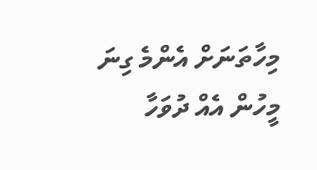މިހާތަނަށް އެންމެ ގިނަ މީހުން އެއް ދުވަހާ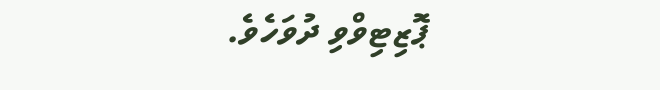ޕޮޒިޓިވްވި ދުވަހެވެ.